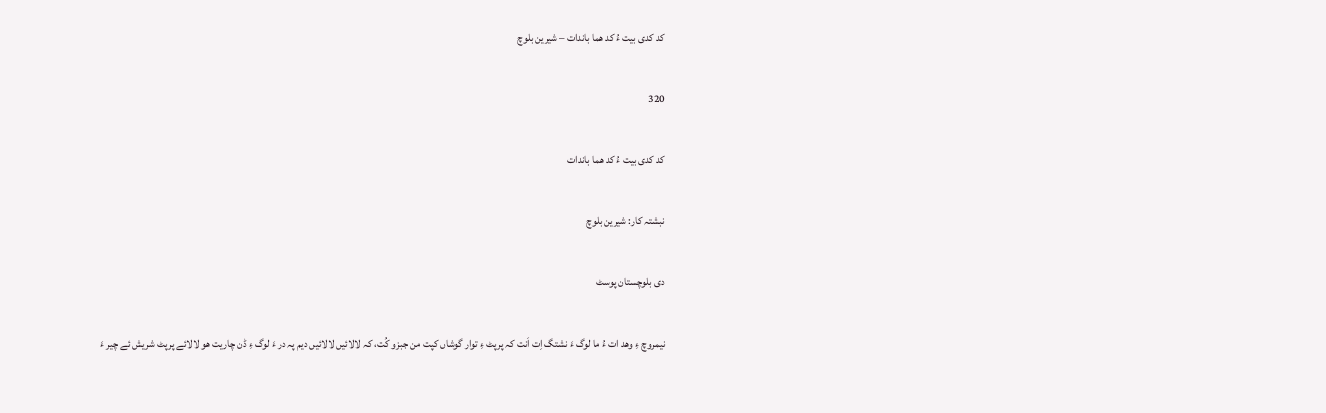کد کدی بیت ءُ کد ھما باندات – شیرین بلوچ

320

کد کدی بیت ءُ کد ھما باندات

نبشتہ کار: شیرین بلوچ

دی بلوچستان پوسٹ

نیمروچ ءِ وھد ات ءُ ما لوگ ءَ نشتگ اِت اَنت کہ پرپٹ ءِ توار گوشاں کپت من جبزو کُت، کہ لالائیں لالائیں دیم پہ در ءَ لوگ ءِ ڈن چاریت ھو لالائے پرپٹ شریش ئے چیر ءَ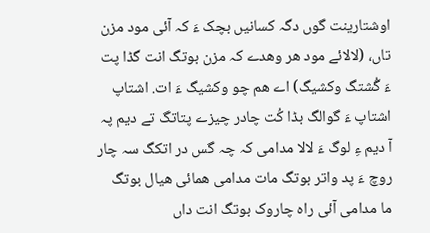اوشتارینت گوں دگہ کسانیں بچک ءَ کہ آئی مود مزن تاں، (لالائے مود ھر وھدے کہ مزن بوتگ انت گڈا پت ءَ گُشتگ وکشیگ) اے ھم چو وکشیگ ءَ ات. اشتاپ اشتاپ ءَ گوالگ بڈا کُت چادر چیزے پتاتگ تے دیم پہ آ دیم ءِ لوگ ءَ لالا مدامی کہ چہ گس در اتکگ سہ چار روچ ءَ پد واتر بوتگ مات مدامی ھمائی ھیال بوتگ ما مدامی آئی راہ چاروک بوتگ انت داں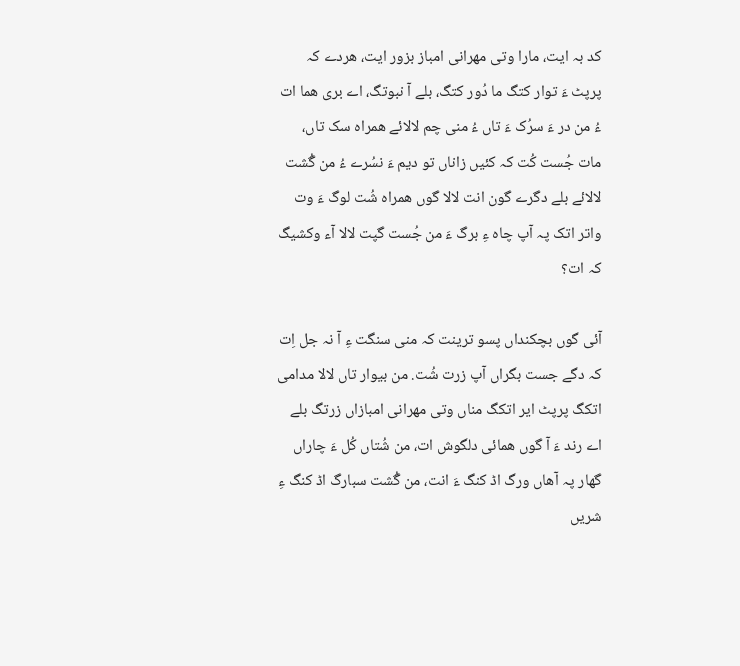کد بہ ایت، مارا وتی مھرانی امباز بزور ایت، ھردے کہ پرپٹ ءَ توار کتگ ما دُور کتگ، بلے آ نبوتگ، اے بری ھما ات ءُ من در ءَ سرُک ءَ تاں ءُ منی چم لالائے ھمراہ سک تاں، مات جُست کُت کہ کئیں زاناں تو دیم ءَ نسُرے ءُ من گُشت لالائے بلے دگرے گون انت لالا گوں ھمراہ شُت لوگ ءَ وت واتر اتک پہ آپ چاہ ءِ برگ ءَ من جُست گپت لالا آء وکشیگ کہ ات؟

آئی گوں بچکنداں پسو ترینت کہ منی سنگت ءِ آ نہ جل اِت کہ دگے جست بگراں آپ زرت شُت. من بیوار تاں لالا مدامی اتکگ پرپٹ ایر اتکگ مناں وتی مھرانی امبازاں زرتگ بلے اے رند ءَ آ گوں ھمائی دلگوش ات، من شُتاں کُل ءَ چاراں گھار پہ آھاں ورگ اڈ کنگ ءَ انت، من گُشت سبارگ اڈ کنگ ءِ شریں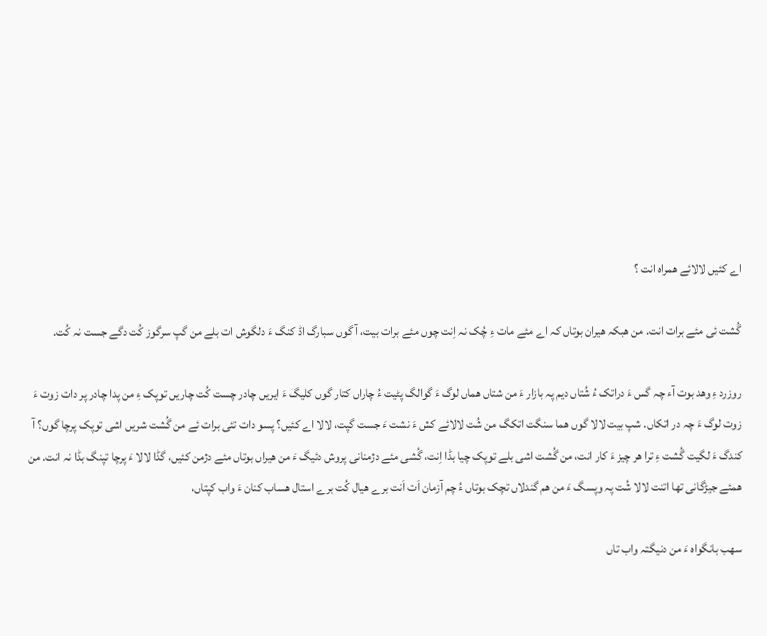اے کئیں لالائے ھمراہ انت ؟

گُشت ئی مئے برات انت. من ھبکہ ھیران بوتاں کہ اے مئے مات ءِ چُک نہ اِنت چوں مئے برات بیت، آ گوں سبارگ اڈ کنگ ءَ دلگوش ات بلے من گپ سرگوز کُت دگے جست نہ کُت.

روزرد ءِ وھد بوت آء چہ گس ءَ دراتک ءُ شُتاں دیم پہ بازار ءَ من شتاں ھماں لوگ ءَ گوالگ پٹیت ءُ چاراں کتار گوں کلیگ ءَ ایریں چادر چست کُت چاریں توپک ءِ من پدا چادر پر دات زوت ءَ زوت لوگ ءَ چہ در اتکاں. شپ بیت لالا گوں ھما سنگت اتکگ من شُت لالائے کش ءَ نشت ءَ جست گپت، لالا اے کئیں؟ پسو دات تئی برات ئے من گُشت شریں اشی توپک پرچا گوں؟ آ کندگ ءَ لگیت گُشت ءِ ترا ھر چیز ءَ کار انت، من گُشت اشی بلے توپک چیا بڈا اِنت، گُشی مئے دژمنانی پروش دئیگ ءَ من ھیراں بوتاں مئے دژمن کئیں، گڈا لالا ءَ پرچا تپنگ بڈا نہ انت. من ھمئے جیڑگانی تھا اتنت لالا شُت پہ وپسگ ءَ من ھم گندلاں تچک بوتاں ءُ چم آزمان اَت اَنت برے ھیال کُت برے استال ھساب کنان ءَ واب کپتاں،

سھب بانگواہ ءَ من دنیگتہ واب تاں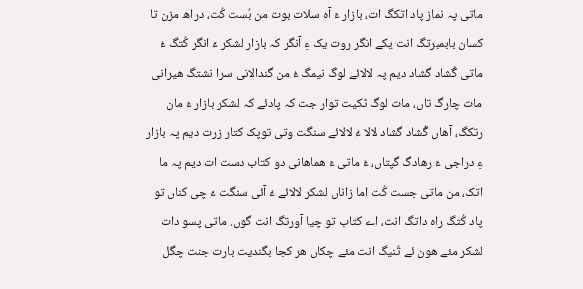ماتی پہ نماز پاد اتکگ ات، بازار ءَ آہ سلات بوت من بُست کُت، دراھ مزن تا کسان بابمبرتگ انت یکے انگر روت یک ءِ آنگر کہ بازار لشکر ءَ انگر کُتگ ءُ ماتی گُشاد گشاد دیم پہ لالائے لوگ نیمگ ءُ من گندالانی سرا نشتگ ھیرانی مات چارگ تاں، مات لوگ ٹکیت توار جت کہ پادئے کہ لشکر بازار ءَ مان رتکگ، آھاں گُشاد گشاد لالا ءُ لالائے سنگت وتی توپک کتار زرت دیم پہ بازار ءِ دراجی ءَ رھادگ گپتاں، ءُ ماتی ءَ ھماھانی دو کتاب دست ات دیم پہ ما اتک، من ماتی جست کُت اما زاناں لشکر لالائے ءُ آئی سنگت ءَ چی کناں تو پاد کُتگ راہ داتگ انت، اے کتاب تو چیا آورتگ انت گوں. ماتی پسو دات لشکر مئے ھون ئے تُنیگ انت مئے چکاں ھر کجا بگندیت بارت جنت چگل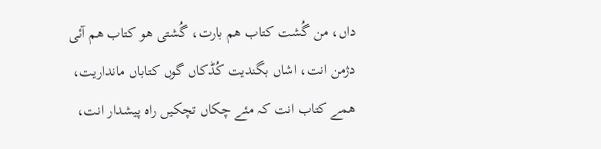داں، من گُشت کتاب ھم بارت، گُشتی ھو کتاب ھم آئی دژمن انت، اشاں بگندیت کُڈکاں گوں کتاباں مانداریت، ھمے کتاب انت کہ مئے چکاں تچکیں راہ پیشدار انت،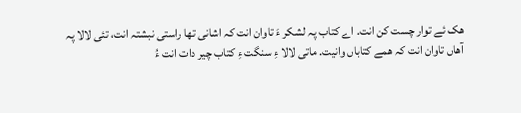ھک ئے توار چست کن انت. اے کتاب پہ لشکر ءَ تاوان انت کہ اشانی تھا راستی نبشتہ انت، تئی لالا پہ آھاں تاوان انت کہ ھمے کتاباں وانیت. ماتی لالا ءِ سنگت ءِ کتاب چیر دات انت ءُ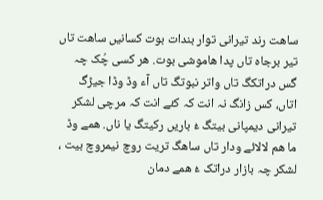ساھت رند تیرانی توار بندات بوت کسانیں ساھت تاں تیر برجاہ تاں پدا ھاموشی بوت. ھر کسی چُک چہ گس دراتکگ تاں واتر نبوتگ تاں آء وڈ وڈا جیڑگ اتاں، کس زانگ نہ انت کہ کئے انت کہ مرچی لشکر تیرانی دیمپانی بیتگ ءُ باریں رکیتگ یا ناں. ھمے وڈ ما ھم لالائے ودار تاں ساھگ تریت روچ نیمروچ بیت ، لشکر چہ بازار دراتک ءُ ھمے دمان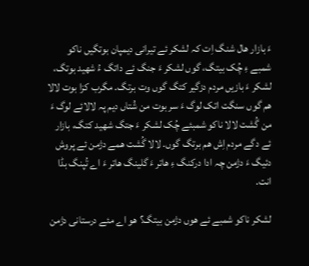ءَ بازار ھال شنگ اِت کہ لشکر ئے تیرانی دیمپان بوتگیں ناکو شمبے ءِ چُک بیتگ، گوں لشکر ءَ جنگ ئے داتگ ءُ شھید بوتگ، لشکر ءَ بازیں مردم دزگیر کتگ گوں وت برتگ. مگرب کزا بوت لالا ھم گوں سنگت اتک لوگ ءَ سر بوت من شُتاں دیم پہ لالائے لوگ ءَ من گُشت لالا ناکو شمبئے چُک لشکر ءَ جتگ شھید کتگ، بازار ئے دگے مردم اِش ھم برتگ گوں. لالا گُشت ھمے دژمن ئے پروش دئیگ ءَ دژمن چہ ادا درکنگ ءِ ھاتر ءَ گلینگ ھاتر ءَ اے تُپنگ بڈا انت.

لشکر ناکو شمبے ئے ھوں دژمن بیتگ؟ ھو اے مئے درستانی دژمن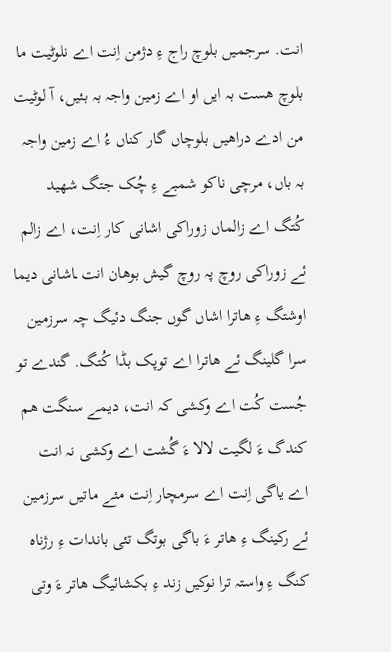انت. سرجمیں بلوچ راج ءِ دژمن اِنت اے نلوٹیت ما بلوچ ھست بہ ایں او اے زمین واجہ بہ بئیں، آ لوٹیت من ادے دراھیں بلوچاں گار کناں ءُ اے زمین واجہ بہ باں، مرچی ناکو شمبے ءِ چُک جتگ شھید کُتگ اے زالماں زوراکی اشانی کار اِنت، اے زالم ئے زوراکی روچ پہ روچ گیش بوھان انت ـاشانی دیما اوشتگ ءِ ھاترا اشاں گوں جنگ دئیگ چہ سرزمین سرا گلینگ ئے ھاترا اے توپک بڈا کُتگ. گندے تو جُست کُت اے وکشی کہ انت، دیمے سنگت ھم کندگ ءَ لگیت لالا ءَ گُشت اے وکشی نہ انت اے یاگی اِنت اے سرمچار اِنت مئے ماتیں سرزمین ئے رکینگ ءِ ھاتر ءَ باگی بوتگ تئی باندات ءِ رژناہ کنگ ءِ واستہ ترا نوکیں زند ءِ بکشائیگ ھاتر ءَ وتی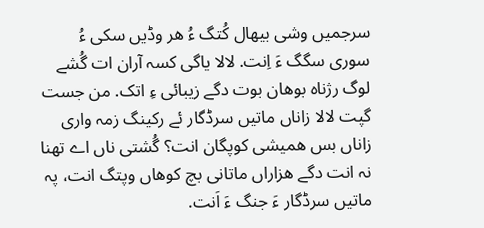سرجمیں وشی بیھال کُتگ ءُ ھر وڈیں سکی ءُ سوری سگگ ءَ اِنت. لالا یاگی کسہ آران ات گُشے لوگ رژناہ بوھان بوت دگے زیبائی ءِ اتک. من جست گپت لالا زاناں ماتیں سرڈگار ئے رکینگ زمہ واری زاناں بس ھمیشی کوپگان انت؟ گُشتی ناں اے تھنا نہ انت دگے ھزاراں ماتانی بچ کوھاں وپتگ انت، پہ ماتیں سرڈگار ءَ جنگ ءَ اَنت.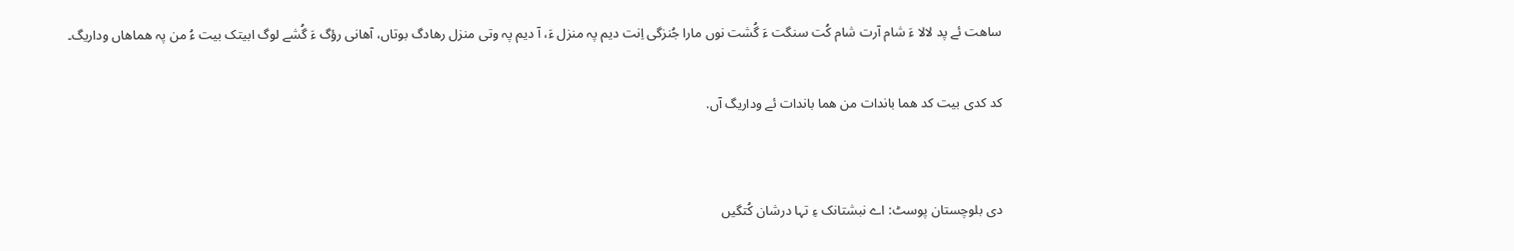ساھت ئے پد لالا ءَ شام آرت شام کُت سنگت ءَ گُشت نوں مارا جُنزگی اِنت دیم پہ منزل ءَ، آ دیم پہ وتی منزل رھادگ بوتاں، آھانی رؤگ ءَ گُشے لوگ ابیتک بیت ءُ من پہ ھماھاں وداریگ۔

کد کدی بیت کد ھما باندات من ھما باندات ئے وداریگ آں.


دی بلوچستان پوسٹ: اے نبشتانک ءِ تہا درشان کُتگیں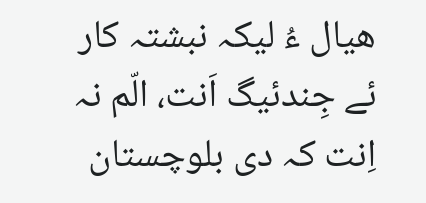ھیال ءُ لیکہ نبشتہ کار ئے جِندئیگ اَنت، الّم نہ اِنت کہ دی بلوچستان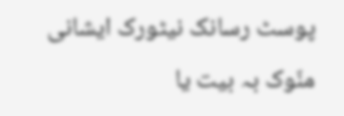پوسٹ رسانک نیٹورک ایشانی منّوک بہ بیت یا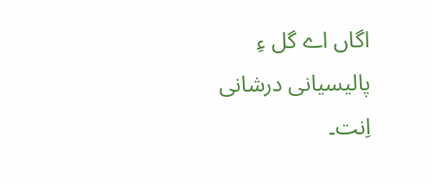اگاں اے گل ءِ پالیسیانی درشانی اِنت۔